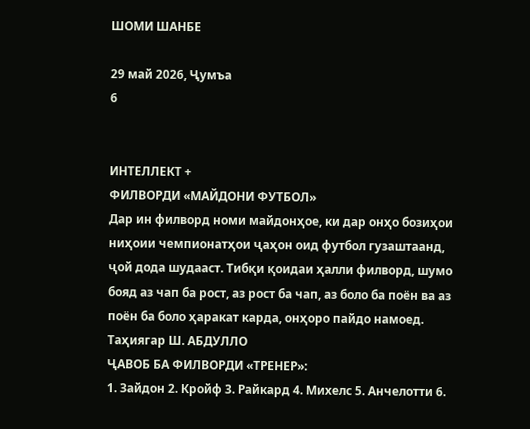ШОМИ ШАНБЕ

29 май 2026, Ҷумъа
6


ИНТЕЛЛЕКТ +
ФИЛВОРДИ «МАЙДОНИ ФУТБОЛ»
Дар ин филворд номи майдонҳое, ки дар онҳо бозиҳои ниҳоии чемпионатҳои ҷаҳон оид футбол гузаштаанд, ҷой дода шудааст. Тибқи қоидаи ҳалли филворд, шумо бояд аз чап ба рост, аз рост ба чап, аз боло ба поён ва аз поён ба боло ҳаракат карда, онҳоро пайдо намоед.
Таҳиягар Ш. АБДУЛЛО
ҶАВОБ БА ФИЛВОРДИ «ТРЕНЕР»:
1. Зайдон 2. Кройф 3. Райкард 4. Михелс 5. Анчелотти 6.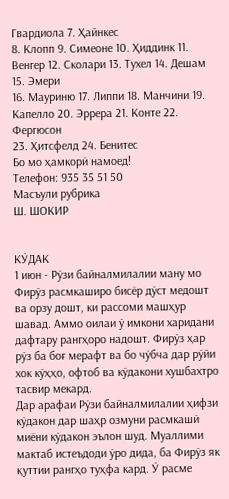Гвардиола 7. Ҳайнкес
8. Клопп 9. Симеоне 10. Ҳиддинк 11. Венгер 12. Сколари 13. Тухел 14. Дешам 15. Эмери
16. Мауриню 17. Липпи 18. Манчини 19. Капелло 20. Эррера 21. Конте 22. Фергюсон
23. Ҳитсфелд 24. Бенитес
Бо мо ҳамкорӣ намоед!
Телефон: 935 35 51 50
Масъули рубрика
Ш. ШОКИР


КӮДАК
1 июн - Рӯзи байналмилалии ману мо
Фирӯз расмкаширо бисёр дӯст медошт ва орзу дошт, ки рассоми машҳур шавад. Аммо оилаи ӯ имкони харидани дафтару рангҳоро надошт. Фирӯз ҳар рӯз ба боғ мерафт ва бо чӯбча дар рӯйи хок кӯҳҳо, офтоб ва кӯдакони хушбахтро тасвир мекард.
Дар арафаи Рӯзи байналмилалии ҳифзи кӯдакон дар шаҳр озмуни расмкашӣ миёни кӯдакон эълон шуд. Муаллими мактаб истеъдоди ӯро дида, ба Фирӯз як қуттии рангҳо туҳфа кард. Ӯ расме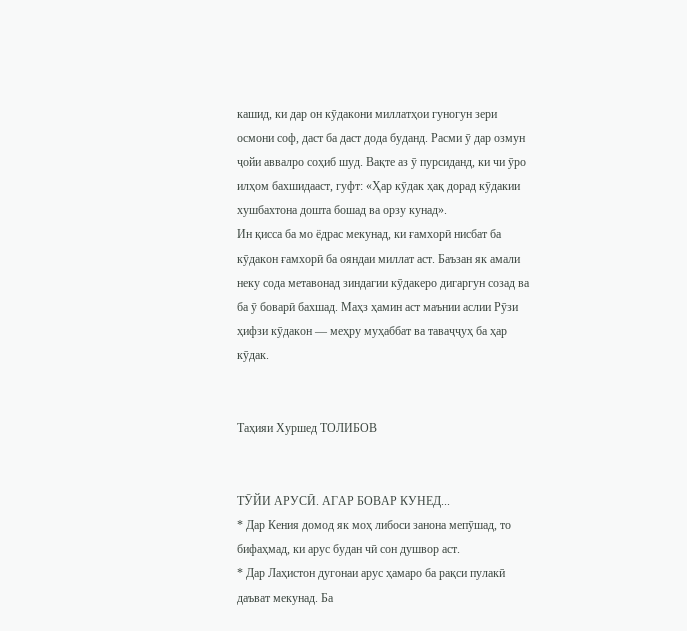кашид, ки дар он кӯдакони миллатҳои гуногун зери осмони соф, даст ба даст дода буданд. Расми ӯ дар озмун ҷойи аввалро соҳиб шуд. Вақте аз ӯ пурсиданд, ки чи ӯро илҳом бахшидааст, гуфт: «Ҳар кӯдак ҳақ дорад кӯдакии хушбахтона дошта бошад ва орзу кунад».
Ин қисса ба мо ёдрас мекунад, ки ғамхорӣ нисбат ба кӯдакон ғамхорӣ ба ояндаи миллат аст. Баъзан як амали неку сода метавонад зиндагии кӯдакеро дигаргун созад ва ба ӯ боварӣ бахшад. Маҳз ҳамин аст маънии аслии Рӯзи ҳифзи кӯдакон — меҳру муҳаббат ва таваҷҷуҳ ба ҳар кӯдак.


Таҳияи Хуршед ТОЛИБОВ


ТӮЙИ АРУСӢ. АГАР БОВАР КУНЕД...
* Дар Кения домод як моҳ либоси занона мепӯшад, то бифаҳмад, ки арус будан чӣ сон душвор аст.
* Дар Лаҳистон дугонаи арус ҳамаро ба рақси пулакӣ даъват мекунад. Ба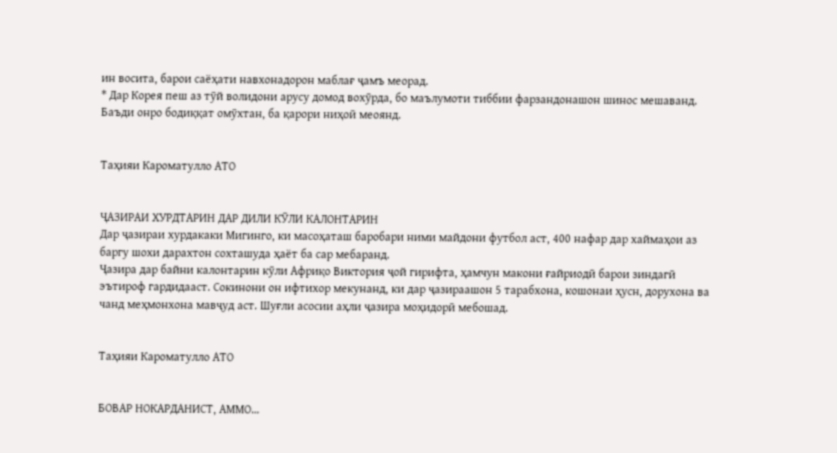ин восита, барои саёҳати навхонадорон маблағ ҷамъ меорад.
* Дар Корея пеш аз тӯй волидони арусу домод вохӯрда, бо маълумоти тиббии фарзандонашон шинос мешаванд. Баъди онро бодиққат омӯхтан, ба қарори ниҳоӣ меоянд.


Таҳияи Кароматулло АТО


ҶАЗИРАИ ХУРДТАРИН ДАР ДИЛИ КӮЛИ КАЛОНТАРИН
Дар ҷазираи хурдакаки Мигинго, ки масоҳаташ баробари ними майдони футбол аст, 400 нафар дар хаймаҳои аз баргу шохи дарахтон сохташуда ҳаёт ба сар мебаранд.
Ҷазира дар байни калонтарин кӯли Африқо Виктория ҷой гирифта, ҳамчун макони ғайриодӣ барои зиндагӣ эътироф гардидааст. Сокинони он ифтихор мекунанд, ки дар ҷазираашон 5 тарабхона, кошонаи ҳусн, дорухона ва чанд меҳмонхона мавҷуд аст. Шуғли асосии аҳли ҷазира моҳидорӣ мебошад.


Таҳияи Кароматулло АТО


БОВАР НОКАРДАНИСТ, АММО…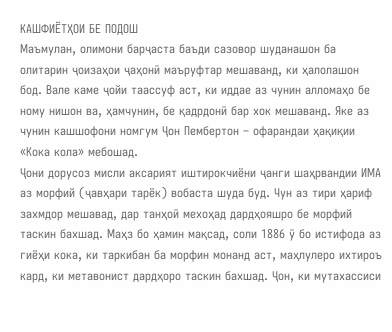КАШФИЁТҲОИ БЕ ПОДОШ
Маъмулан, олимони барҷаста баъди сазовор шуданашон ба олитарин ҷоизаҳои ҷаҳонӣ маъруфтар мешаванд, ки ҳалолашон бод. Вале каме ҷойи таассуф аст, ки иддае аз чунин алломаҳо бе ному нишон ва, ҳамчунин, бе қадрдонӣ бар хок мешаванд. Яке аз чунин кашшофони номгум Ҷон Пембертон – офарандаи ҳақиқии «Кока кола» мебошад.
Ҷони дорусоз мисли аксарият иштирокчиёни ҷанги шаҳрвандии ИМА аз морфий (ҷавҳари тарёк) вобаста шуда буд. Чун аз тири ҳариф захмдор мешавад, дар танҳоӣ мехоҳад дардҳояшро бе морфий таскин бахшад. Маҳз бо ҳамин мақсад, соли 1886 ӯ бо истифода аз гиёҳи кока, ки таркибан ба морфин монанд аст, маҳлулеро ихтироъ кард, ки метавонист дардҳоро таскин бахшад. Ҷон, ки мутахассиси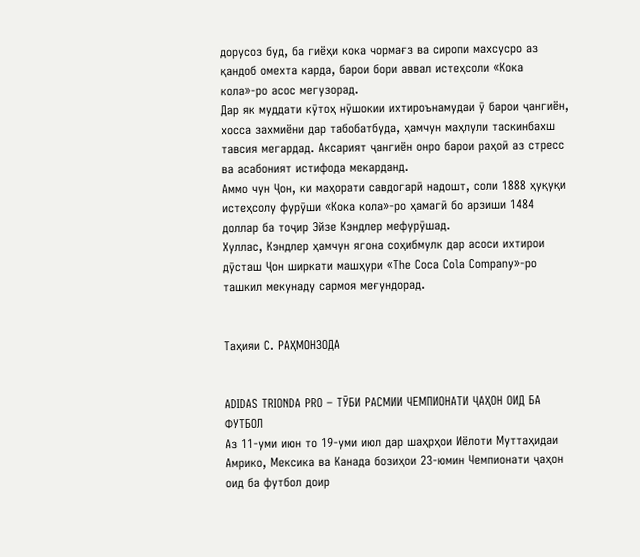дорусоз буд, ба гиёҳи кока чормағз ва сиропи махсусро аз қандоб омехта карда, барои бори аввал истеҳсоли «Кока кола»-ро асос мегузорад.
Дар як муддати кӯтоҳ нӯшокии ихтироънамудаи ӯ барои ҷангиён, хосса захмиёни дар табобатбуда, ҳамчун маҳлули таскинбахш тавсия мегардад. Аксарият ҷангиён онро барои раҳоӣ аз стресс ва асабоният истифода мекарданд.
Аммо чун Ҷон, ки маҳорати савдогарӣ надошт, соли 1888 ҳуқуқи истеҳсолу фурӯши «Кока кола»-ро ҳамагӣ бо арзиши 1484 доллар ба тоҷир Эйзе Кэндлер мефурӯшад.
Хуллас, Кэндлер ҳамчун ягона соҳибмулк дар асоси ихтирои дӯсташ Ҷон ширкати машҳури «The Coca Cola Company»-ро ташкил мекунаду сармоя меғундорад.


Таҳияи С. РАҲМОНЗОДА


АDIDAS TRIONDA PRO – ТӮБИ РАСМИИ ЧЕМПИОНАТИ ҶАҲОН ОИД БА ФУТБОЛ
Аз 11-уми июн то 19-уми июл дар шаҳрҳои Иёлоти Муттаҳидаи Амрико, Мексика ва Канада бозиҳои 23-юмин Чемпионати ҷаҳон оид ба футбол доир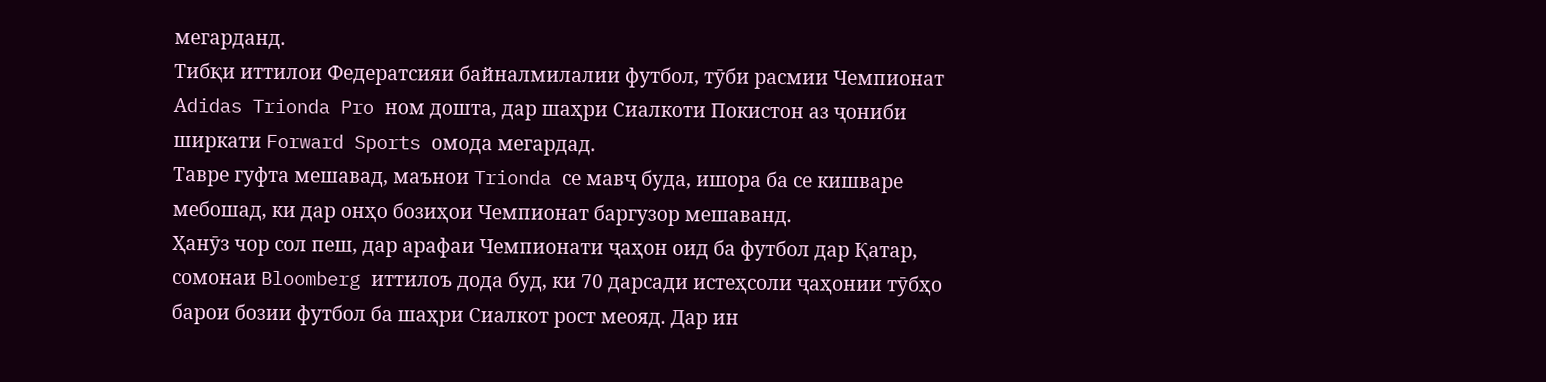мегарданд.
Тибқи иттилои Федератсияи байналмилалии футбол, тӯби расмии Чемпионат Аdidas Trionda Pro ном дошта, дар шаҳри Сиалкоти Покистон аз ҷониби ширкати Forward Sports омода мегардад.
Тавре гуфта мешавад, маънои Trionda се мавҷ буда, ишора ба се кишваре мебошад, ки дар онҳо бозиҳои Чемпионат баргузор мешаванд.
Ҳанӯз чор сол пеш, дар арафаи Чемпионати ҷаҳон оид ба футбол дар Қатар, сомонаи Bloomberg иттилоъ дода буд, ки 70 дарсади истеҳсоли ҷаҳонии тӯбҳо барои бозии футбол ба шаҳри Сиалкот рост меояд. Дар ин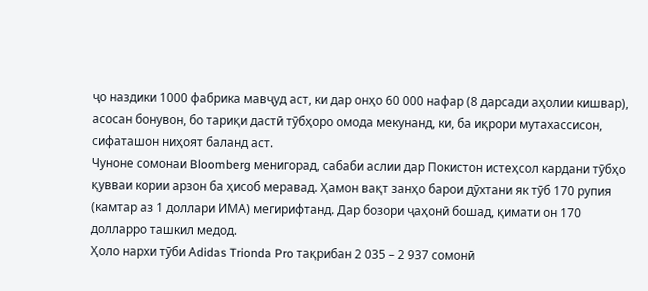ҷо наздики 1000 фабрика мавҷуд аст, ки дар онҳо 60 000 нафар (8 дарсади аҳолии кишвар), асосан бонувон, бо тариқи дастӣ тӯбҳоро омода мекунанд, ки, ба иқрори мутахассисон, сифаташон ниҳоят баланд аст.
Чуноне сомонаи Bloomberg менигорад, сабаби аслии дар Покистон истеҳсол кардани тӯбҳо қувваи кории арзон ба ҳисоб меравад. Ҳамон вақт занҳо барои дӯхтани як тӯб 170 рупия (камтар аз 1 доллари ИМА) мегирифтанд. Дар бозори ҷаҳонӣ бошад, қимати он 170 долларро ташкил медод.
Ҳоло нархи тӯби Аdidas Trionda Pro тақрибан 2 035 – 2 937 сомонӣ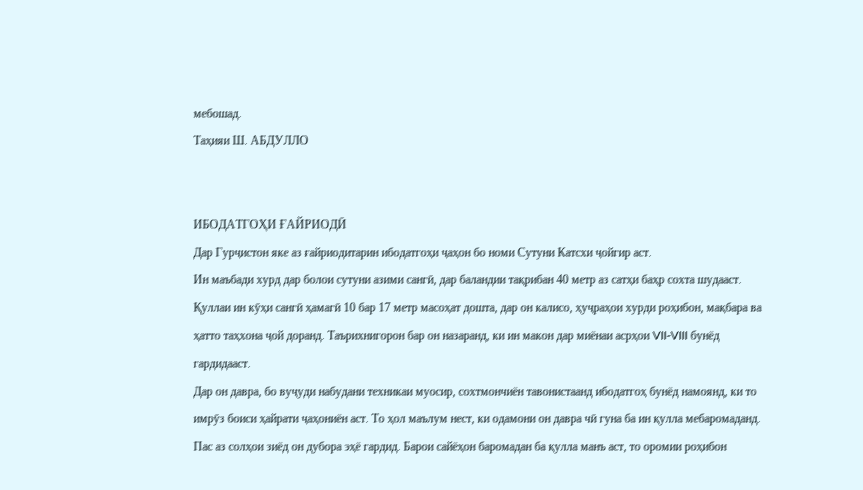мебошад.
Таҳияи Ш. АБДУЛЛО


ИБОДАТГОҲИ ҒАЙРИОДӢ
Дар Гурҷистон яке аз ғайриодитарин ибодатгоҳи ҷаҳон бо номи Сутуни Катсхи ҷойгир аст.
Ин маъбади хурд дар болои сутуни азими сангӣ, дар баландии тақрибан 40 метр аз сатҳи баҳр сохта шудааст. Қуллаи ин кӯҳи сангӣ ҳамагӣ 10 бар 17 метр масоҳат дошта, дар он калисо, ҳуҷраҳои хурди роҳибон, мақбара ва ҳатто таҳхона ҷой доранд. Таърихнигорон бар он назаранд, ки ин макон дар миёнаи асрҳои VII-VIII бунёд гардидааст.
Дар он давра, бо вуҷуди набудани техникаи муосир, сохтмончиён тавонистаанд ибодатгоҳ бунёд намоянд, ки то имрӯз боиси ҳайрати ҷаҳониён аст. То ҳол маълум нест, ки одамони он давра чӣ гуна ба ин қулла мебаромаданд.
Пас аз солҳои зиёд он дубора эҳё гардид. Барои сайёҳон баромадан ба қулла манъ аст, то оромии роҳибон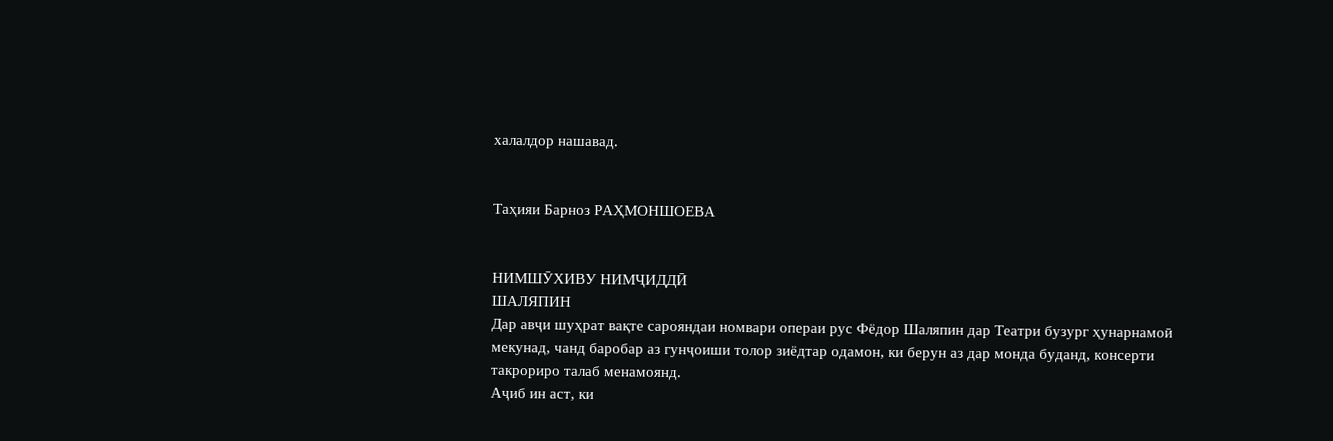халалдор нашавад.


Таҳияи Барноз РАҲМОНШОЕВА


НИМШӮХИВУ НИМҶИДДӢ
ШАЛЯПИН
Дар авҷи шуҳрат вақте сарояндаи номвари операи рус Фёдор Шаляпин дар Театри бузург ҳунарнамоӣ мекунад, чанд баробар аз гунҷоиши толор зиёдтар одамон, ки берун аз дар монда буданд, консерти такрориро талаб менамоянд.
Аҷиб ин аст, ки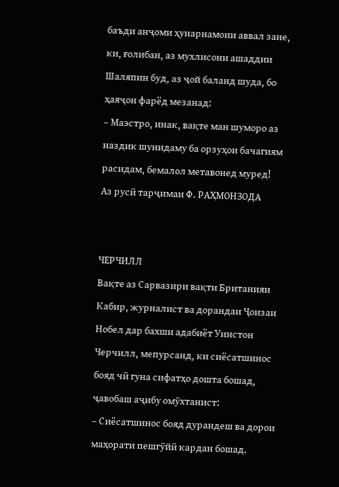баъди анҷоми ҳунарнамоии аввал зане, ки, ғолибан, аз мухлисони ашаддии Шаляпин буд, аз ҷой баланд шуда, бо ҳаяҷон фарёд мезанад:
– Маэстро, инак, вақте ман шуморо аз наздик шунидаму ба орзуҳои бачагиям расидам, бемалол метавонед муред!
Аз русӣ тарҷимаи Ф. РАҲМОНЗОДА


ЧЕРЧИЛЛ
Вақте аз Сарвазири вақти Британияи Кабир, журналист ва дорандаи Ҷоизаи Нобел дар бахши адабиёт Уинстон Черчилл, мепурсанд, ки сиёсатшинос бояд чӣ гуна сифатҳо дошта бошад, ҷавобаш аҷибу омӯхтанист:
– Сиёсатшинос бояд дурандеш ва дорои маҳорати пешгӯйӣ кардан бошад.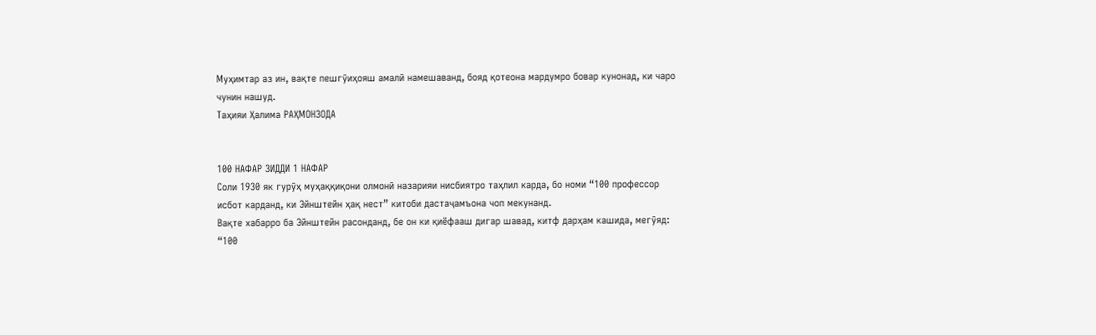Муҳимтар аз ин, вақте пешгӯиҳояш амалӣ намешаванд, бояд қотеона мардумро бовар кунонад, ки чаро чунин нашуд.
Таҳияи Ҳалима РАҲМОНЗОДА


100 НАФАР ЗИДДИ 1 НАФАР
Соли 1930 як гурӯҳ муҳаққиқони олмонӣ назарияи нисбиятро таҳлил карда, бо номи “100 профессор исбот карданд, ки Эйнштейн ҳақ нест” китоби дастаҷамъона чоп мекунанд.
Вақте хабарро ба Эйнштейн расонданд, бе он ки қиёфааш дигар шавад, китф дарҳам кашида, мегӯяд: “100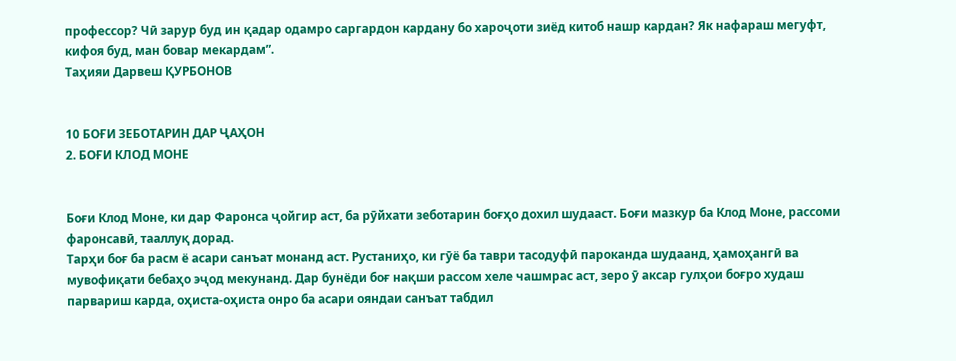профессор? Чӣ зарур буд ин қадар одамро саргардон кардану бо хароҷоти зиёд китоб нашр кардан? Як нафараш мегуфт, кифоя буд, ман бовар мекардам”.
Таҳияи Дарвеш ҚУРБОНОВ


10 БОҒИ ЗЕБОТАРИН ДАР ҶАҲОН
2. БОҒИ КЛОД МОНЕ


Боғи Клод Моне, ки дар Фаронса ҷойгир аст, ба рӯйхати зеботарин боғҳо дохил шудааст. Боғи мазкур ба Клод Моне, рассоми фаронсавӣ, тааллуқ дорад.
Тарҳи боғ ба расм ё асари санъат монанд аст. Рустаниҳо, ки гӯё ба таври тасодуфӣ пароканда шудаанд, ҳамоҳангӣ ва мувофиқати бебаҳо эҷод мекунанд. Дар бунёди боғ нақши рассом хеле чашмрас аст, зеро ӯ аксар гулҳои боғро худаш парвариш карда, оҳиста-оҳиста онро ба асари ояндаи санъат табдил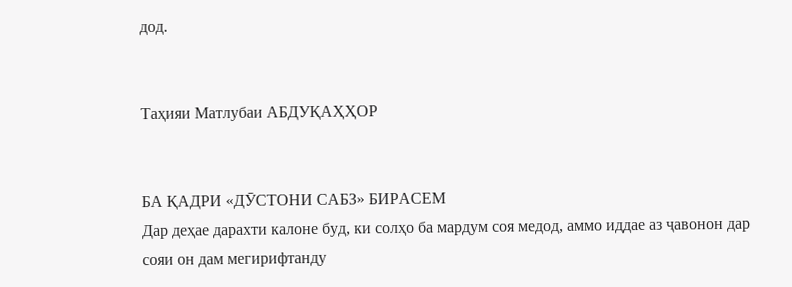дод.


Таҳияи Матлубаи АБДУҚАҲҲОР


БА ҚАДРИ «ДӮСТОНИ САБЗ» БИРАСЕМ
Дар деҳае дарахти калоне буд, ки солҳо ба мардум соя медод, аммо иддае аз ҷавонон дар сояи он дам мегирифтанду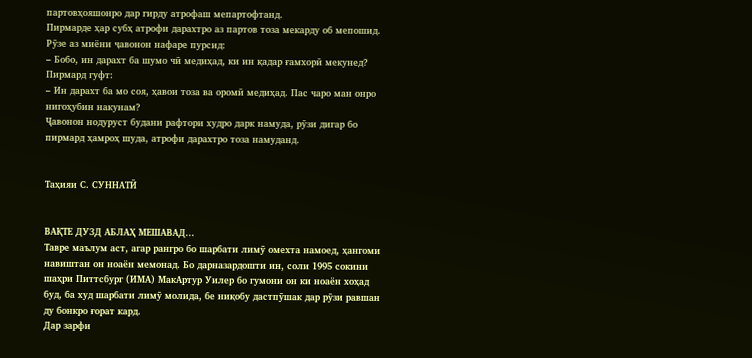партовҳояшонро дар гирду атрофаш мепартофтанд.
Пирмарде ҳар субҳ атрофи дарахтро аз партов тоза мекарду об мепошид. Рӯзе аз миёни ҷавонон нафаре пурсид:
– Бобо, ин дарахт ба шумо чӣ медиҳад, ки ин қадар ғамхорӣ мекунед?
Пирмард гуфт:
– Ин дарахт ба мо соя, ҳавои тоза ва оромӣ медиҳад. Пас чаро ман онро нигоҳубин накунам?
Ҷавонон нодуруст будани рафтори худро дарк намуда, рӯзи дигар бо пирмард ҳамроҳ шуда, атрофи дарахтро тоза намуданд.


Таҳияи С. СУННАТӢ


ВАҚТЕ ДУЗД АБЛАҲ МЕШАВАД...
Тавре маълум аст, агар рангро бо шарбати лимӯ омехта намоед, ҳангоми навиштан он ноаён мемонад. Бо дарназардошти ин, соли 1995 сокини шаҳри Питтсбург (ИМА) МакАртур Уилер бо гумони он ки ноаён хоҳад буд, ба худ шарбати лимӯ молида, бе ниқобу дастпӯшак дар рӯзи равшан ду бонкро ғорат кард.
Дар зарфи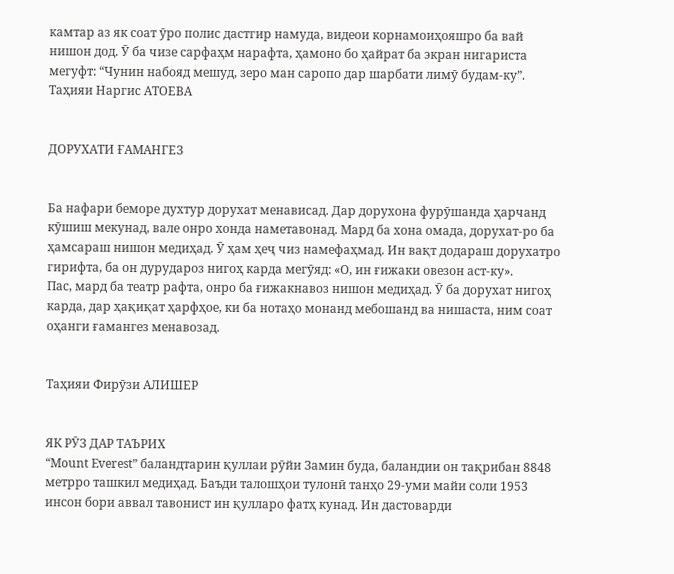камтар аз як соат ӯро полис дастгир намуда, видеои корнамоиҳояшро ба вай нишон дод. Ӯ ба чизе сарфаҳм нарафта, ҳамоно бо ҳайрат ба экран нигариста мегуфт: “Чунин набояд мешуд, зеро ман саропо дар шарбати лимӯ будам-ку”.
Таҳияи Наргис АТОЕВА


ДОРУХАТИ ҒАМАНГЕЗ


Ба нафари беморе духтур дорухат менависад. Дар дорухона фурӯшанда ҳарчанд кӯшиш мекунад, вале онро хонда наметавонад. Мард ба хона омада, дорухат-ро ба ҳамсараш нишон медиҳад. Ӯ ҳам ҳеҷ чиз намефаҳмад. Ин вақт додараш дорухатро гирифта, ба он дурудароз нигоҳ карда мегӯяд: «О, ин ғижаки овезон аст-ку».
Пас, мард ба театр рафта, онро ба ғижакнавоз нишон медиҳад. Ӯ ба дорухат нигоҳ карда, дар ҳақиқат ҳарфҳое, ки ба нотаҳо монанд мебошанд ва нишаста, ним соат оҳанги ғамангез менавозад.


Таҳияи Фирӯзи АЛИШЕР


ЯК РӮЗ ДАР ТАЪРИХ
“Mount Everest” баландтарин қуллаи рӯйи Замин буда, баландии он тақрибан 8848 метрро ташкил медиҳад. Баъди талошҳои тулонӣ танҳо 29-уми майи соли 1953 инсон бори аввал тавонист ин қулларо фатҳ кунад. Ин дастоварди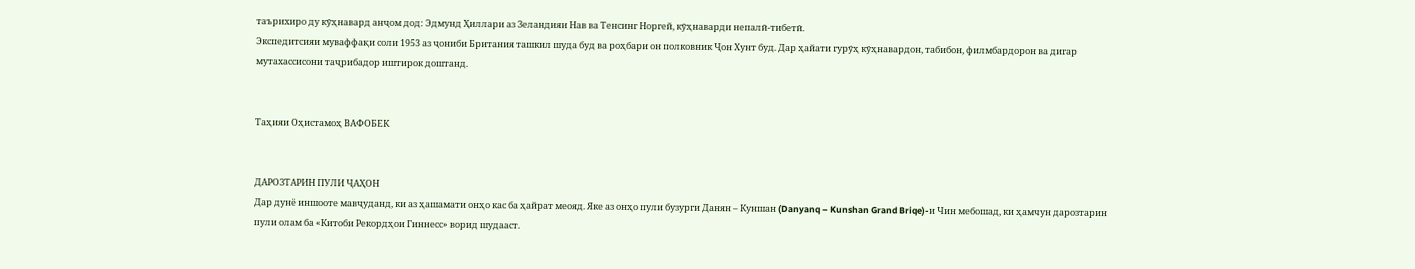таърихиро ду кӯҳнавард анҷом дод: Эдмунд Ҳиллари аз Зеландияи Нав ва Тенсинг Норгей, кӯҳнаварди непалӣ-тибетӣ.
Экспедитсияи муваффақи соли 1953 аз ҷониби Британия ташкил шуда буд ва роҳбари он полковник Ҷон Хунт буд. Дар ҳайати гурӯҳ кӯҳнавардон, табибон, филмбардорон ва дигар мутахассисони таҷрибадор иштирок доштанд.


Таҳияи Оҳистамоҳ ВАФОБЕК


ДАРОЗТАРИН ПУЛИ ҶАҲОН
Дар дунё иншооте мавҷуданд, ки аз ҳашамати онҳо кас ба ҳайрат меояд. Яке аз онҳо пули бузурги Данян – Куншан (Danyanq – Kunshan Grand Briqe)-и Чин мебошад, ки ҳамчун дарозтарин пули олам ба «Китоби Рекордҳои Гиннесс» ворид шудааст.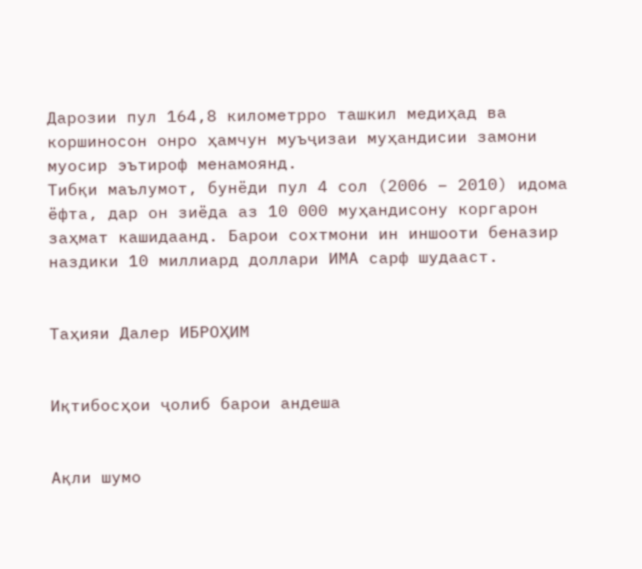Дарозии пул 164,8 километрро ташкил медиҳад ва коршиносон онро ҳамчун муъҷизаи муҳандисии замони муосир эътироф менамоянд.
Тибқи маълумот, бунёди пул 4 сол (2006 – 2010) идома ёфта, дар он зиёда аз 10 000 муҳандисону коргарон заҳмат кашидаанд. Барои сохтмони ин иншооти беназир наздики 10 миллиард доллари ИМА сарф шудааст.


Таҳияи Далер ИБРОҲИМ


Иқтибосҳои ҷолиб барои андеша


Ақли шумо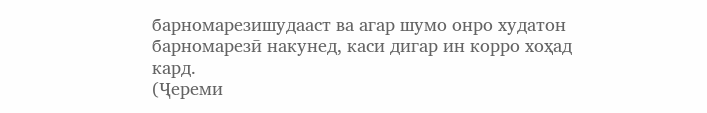барномарезишудааст ва агар шумо онро худатон барномарезӣ накунед, каси дигар ин корро хоҳад кард.
(Ҷереми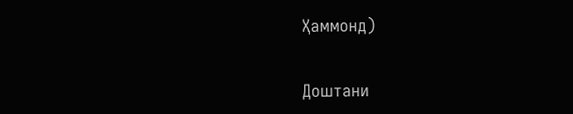Ҳаммонд)


Доштани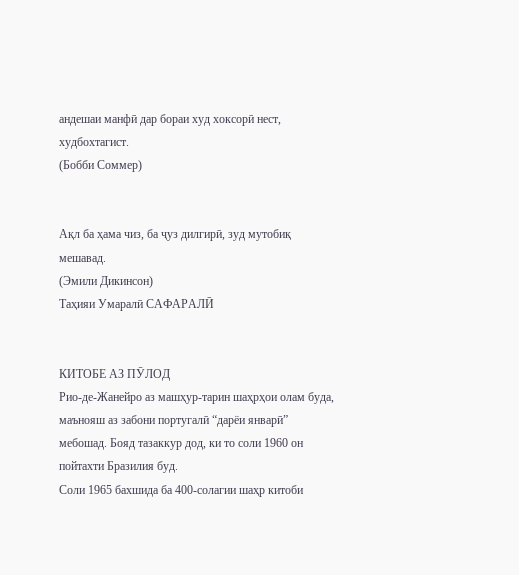андешаи манфӣ дар бораи худ хоксорӣ нест, худбохтагист.
(Бобби Соммер)


Ақл ба ҳама чиз, ба ҷуз дилгирӣ, зуд мутобиқ мешавад.
(Эмили Дикинсон)
Таҳияи Умаралӣ САФАРАЛӢ


КИТОБЕ АЗ ПӮЛОД
Рио-де-Жанейро аз машҳур-тарин шаҳрҳои олам буда, маънояш аз забони португалӣ “дарёи январӣ” мебошад. Бояд тазаккур дод, ки то соли 1960 он пойтахти Бразилия буд.
Соли 1965 бахшида ба 400-солагии шаҳр китоби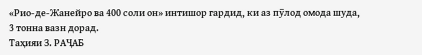«Рио-де-Жанейро ва 400 соли он» интишор гардид, ки аз пӯлод омода шуда, 3 тонна вазн дорад.
Таҳияи З. РАҶАБ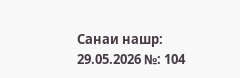Санаи нашр: 29.05.2026 №: 104